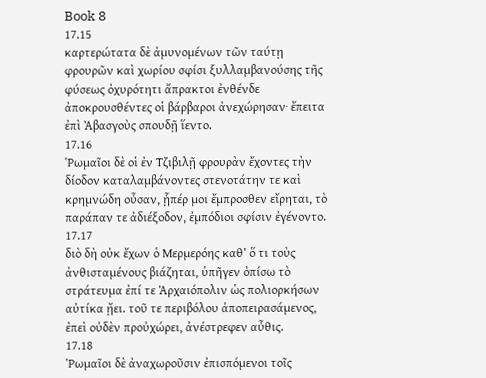Book 8
17.15
καρτερώτατα δὲ ἀμυνομένων τῶν ταύτῃ φρουρῶν καὶ χωρίου σφίσι ξυλλαμβανούσης τῆς φύσεως ὀχυρότητι ἄπρακτοι ἐνθένδε ἀποκρουσθέντες οἱ βάρβαροι ἀνεχώρησαν· ἔπειτα ἐπὶ Ἀβασγοὺς σπουδῇ ἵεντο.
17.16
Ῥωμαῖοι δὲ οἱ ἐν Τζιβιλῇ φρουρὰν ἔχοντες τὴν δίοδον καταλαμβάνοντες στενοτάτην τε καὶ κρημνώδη οὖσαν, ᾗπέρ μοι ἔμπροσθεν εἴρηται, τὸ παράπαν τε ἀδιέξοδον, ἐμπόδιοι σφίσιν ἐγένοντο.
17.17
διὸ δὴ οὐκ ἔχων ὁ Μερμερόης καθ’ ὅ τι τοὺς ἀνθισταμένους βιάζηται, ὑπῆγεν ὀπίσω τὸ στράτευμα ἐπί τε Ἀρχαιόπολιν ὡς πολιορκήσων αὐτίκα ᾔει. τοῦ τε περιβόλου ἀποπειρασάμενος, ἐπεὶ οὐδὲν προὐχώρει, ἀνέστρεφεν αὖθις.
17.18
Ῥωμαῖοι δὲ ἀναχωροῦσιν ἐπισπόμενοι τοῖς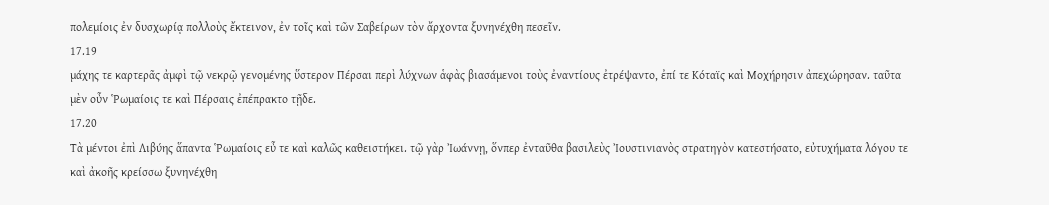πολεμίοις ἐν δυσχωρίᾳ πολλοὺς ἔκτεινον, ἐν τοῖς καὶ τῶν Σαβείρων τὸν ἄρχοντα ξυνηνέχθη πεσεῖν.
17.19
μάχης τε καρτερᾶς ἀμφὶ τῷ νεκρῷ γενομένης ὕστερον Πέρσαι περὶ λύχνων ἁφὰς βιασάμενοι τοὺς ἐναντίους ἐτρέψαντο, ἐπί τε Κόταϊς καὶ Μοχήρησιν ἀπεχώρησαν. ταῦτα μὲν οὖν Ῥωμαίοις τε καὶ Πέρσαις ἐπέπρακτο τῇδε.
17.20
Τὰ μέντοι ἐπὶ Λιβύης ἅπαντα Ῥωμαίοις εὖ τε καὶ καλῶς καθειστήκει. τῷ γὰρ Ἰωάννῃ, ὅνπερ ἐνταῦθα βασιλεὺς Ἰουστινιανὸς στρατηγὸν κατεστήσατο, εὐτυχήματα λόγου τε καὶ ἀκοῆς κρείσσω ξυνηνέχθη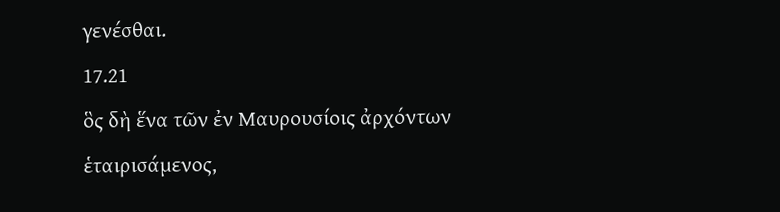γενέσθαι.
17.21
ὃς δὴ ἕνα τῶν ἐν Μαυρουσίοις ἀρχόντων ἑταιρισάμενος,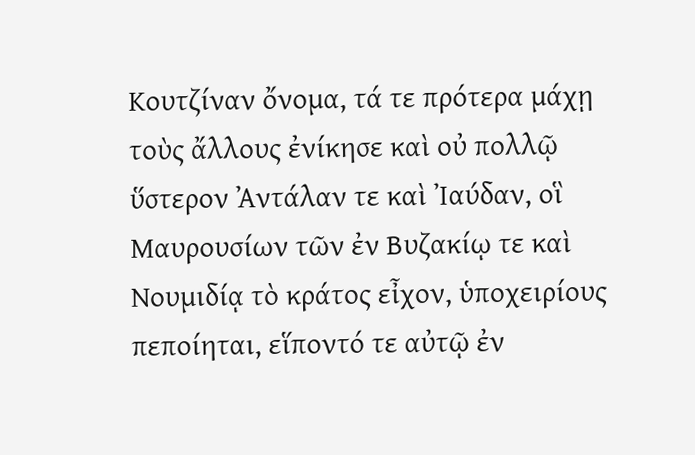Κουτζίναν ὄνομα, τά τε πρότερα μάχῃ τοὺς ἄλλους ἐνίκησε καὶ οὐ πολλῷ ὕστερον Ἀντάλαν τε καὶ Ἰαύδαν, οἳ Μαυρουσίων τῶν ἐν Βυζακίῳ τε καὶ Νουμιδίᾳ τὸ κράτος εἶχον, ὑποχειρίους πεποίηται, εἵποντό τε αὐτῷ ἐν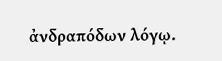ἀνδραπόδων λόγῳ.